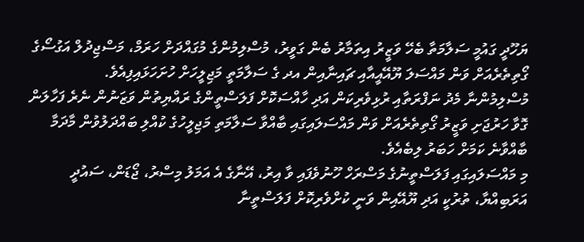ޔަހޫދީ ގައުމީ ސަލާމަތާ ބެހޭ ވަޒީރު އިތަމާރު ބެން ގަވީރު، މުސްލިމުންގެ މުގައްދަށް ހަރަމް، މަސްޖިދުލް އަގުސޯގެ ގޯތިތެރެއަށް ވަން މައްސަލަ ޔޫއޭއީއާއި ޗައިނާއިން އދ ގެ ސަލާމަތީ މަޖިލީހަށް ހުށަހަޅައިފިއެވެ.
މުސްލިމުންނާ މެދު ނަފްރަތާއި ރުޅިވެރިކަން އަދި ހާއްސަކޮށް ފަލަސްތީންގެ ރައްޔިތުން ވަޒަނުން ނެރެ ފަހާލަން ގޮވާ ހަރުޖަށި ވަޒީރު ގޯތިތެރެއަށް ވަން މައްސަލައިގައި ބާއްވާ ސަލާމަތި މަޖިލީހުގެ ކުއްލި ބައްދަލުވުން މާދަމާ ބާއްވާނެ ކަމަށް ހަބަރު ލިބެއެވެ.
މި މައްސަލައިގައި ފަލަސްތީނުގެ މަސްރަހް ހޫނުވެފައި ވާ އިރު، އޭނާގެ އެ އަމަލު މިސްރު، ޖޯޑަން، ސައުދީ އަރަބިއްޔާ، ތުރުކީ އަދި ޔޫއޭއިން ވަނީ ކުށްވެރިކޮށް ފަލަސްތީނާ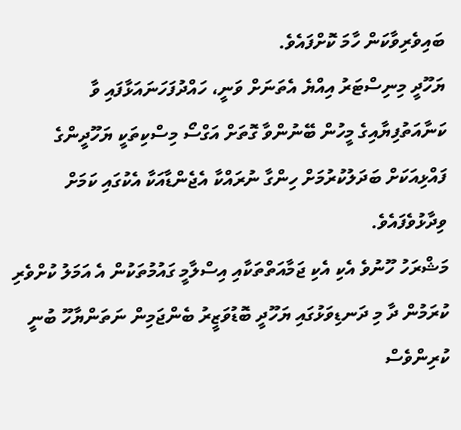ބައިވެރިވާކަން ހާމަ ކޮށްފައެވެ.
ޔަހޫދީ މިނިސްޓަރު އިއްޔެ އެތަނަށް ވަނީ، ހައްދުފަހަނައަޅާފައި ވާ ކަނާއަތުފިޔާއިގެ މީހުން ބޭނުންވާ ގޮތަށް އަގްސޯ މިސްކިތަކީ ޔަހޫދީންގެ ފައްޅިއަކަށް ބަދަލުކުރުމަށް ހިންގާ ނުރައްކާ އެޖެންޑާއަކާ އެކުގައި ކަމަށް ވިދާޅުވެފައެވެ.
މަޝްރަހު ހޫނުވެ އެކި އެކި ޖަމާއަތްތަކާއި އިސްލާމީ ގައުމުތަކުން އެ އަމަލު ކުށްވެރި ކުރަމުން ދާ މި ދަނޑިވަޅުގައި ޔަހޫދީ ބޮޑުވަޒީރު ބެންޖަމިން ނަތަންޔާހޫ ބުނީ ކުރިންވެސް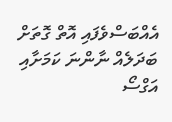އެއްބަސްވެފައި އޮތް ގޮތަށް ބަދަލެއް ނާންނަ ކަމަށާއި އަގްސޯ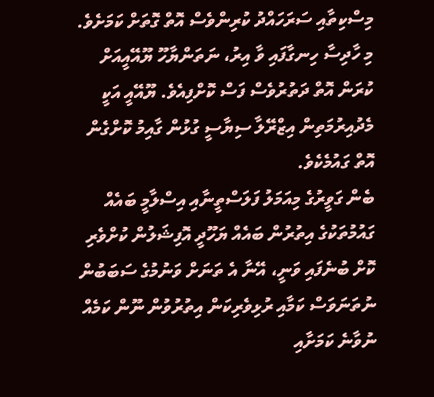މިސްކިތާއި ސަރަހައްދު ކުރިންވެސް އޮތް ގޮތަށް ކަމަށެވެ.
މި ހާދިސާ ހިނގާފައި ވާ އިރު، ނަތަންޔާހޫ ޔޫއޭއީއަށް ކުރަން އޮތް ދަތުރުވެސް ފަސް ކޮށްފިއެވެ. ޔޫއޭއީ އަކީ މެދުއިރުމަތިން އިޒްރޭލާ ސިޔާސީ ގުޅުން ގާއިމު ކޮށްގެން އޮތް ގައުމެކެވެ.
ބެން ގަވީރުގެ މިއަމަލު ފަލަސްތީނާއި އިސްލާމީ ބައެއް ގައުމުތަކުގެ އިތުރުން ބައެއް ޔަހޫދީ އޮފިޝަލުން ކުށްވެރި ކޮށް ބުނެފައި ވަނީ، އޭނާ އެ ތަނަށް ވަނުމުގެ ސަބަބުން ނުތަނަވަސް ކަމާއި ރުޅިވެރިކަން އިތުރުވުން ނޫން ކަމެއް ނުވާނެ ކަމަށާއި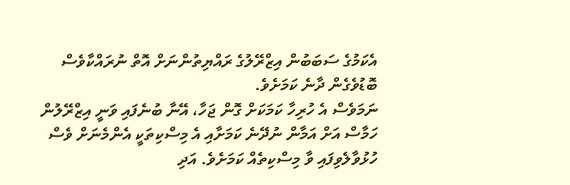އެކަމުގެ ސަބަބުން އިޒްރޭލުގެ ރައްޔިތުންނަށް އޮތް ނުރައްކާވެސް ބޮޑުވެގެން ދާނެ ކަމަށެވެ.
ނަމަވެސް އެ ހުރިހާ ކަމަކަށް ގޮން ޖަހާ، އޭނާ ބުނެފައި ވަނީ އިޒްރޭލުން ހަމާސް އަށް އަމާން ނުދޭނެ ކަމަށާއި އެ މިސްކިތަކީ އެންމެނަށް ވެސް ހުޅުވާލެވިފައި ވާ މިސްކިތެއް ކަމަށެވެ. އަދި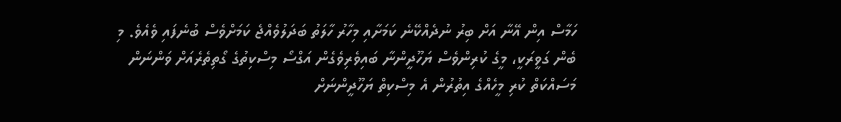ހަމާސް އިން އޭނާ އަށް ބިރު ނުދެއްކޭނެ ކަމަށާއި މިހާރު ހާލަތު ބަދަލުވެއްޖެ ކަމަށްވެސް ބުނެފައި ވެއެވެ. މި ބެން ގަވީރަކީ، މީގެ ކުރިންވެސް ޔަހޫދީންނާ ބައިވެރިވެގެން އަގްސޯ މިސްކިތުގެ ގޯތިތެރެއަށް ވަންނަން މަސައްކަތް ކުރި މީހެއްގެ އިތުރުން އެ މިސްކިތް ޔަހޫދީންނަށް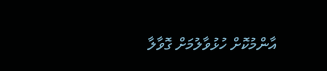އާންމުކޮށް ހުޅުވާލުމަށް ގޮވާލާ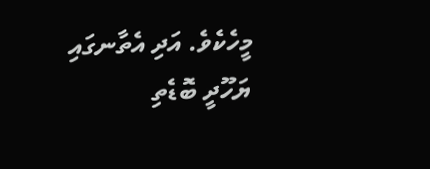މީހެކެވެ. އަދި އެތާނގައި ޔަހޫދީ ބޮޑެތި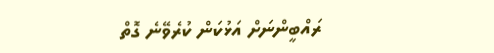ރައްބީންނަށް އަޅުކަން ކުރެވޭނެ ގޮތް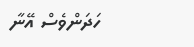ހަދަންވެސް އޭނާ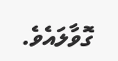ގޮވާލައެވެ.